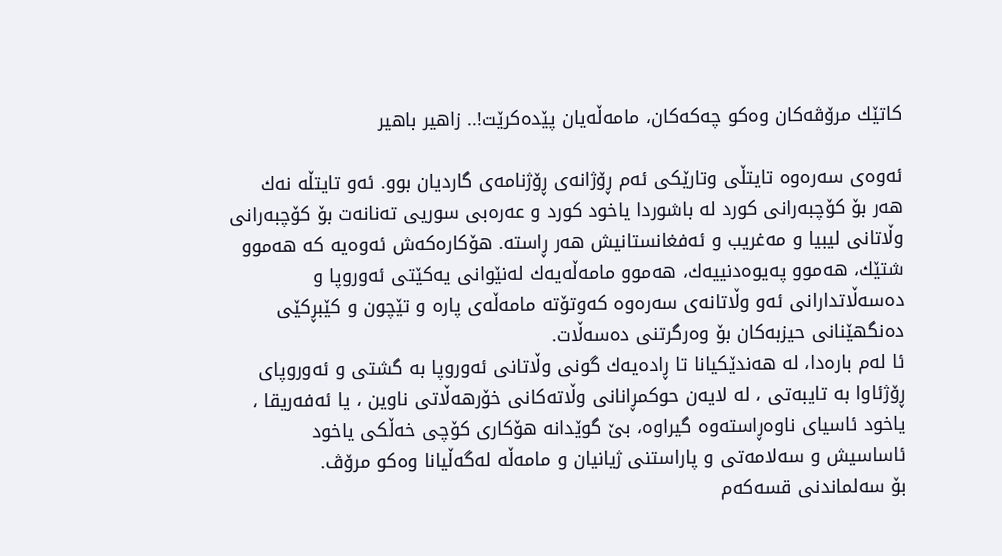کاتێك مرۆڤەکان وەکو چەکەکان، مامەڵەیان پێدەکرێت!.. زاهیر باهیر

ئەوەی سەرەوە تایتڵی وتارێکی ئەم ڕۆژانەی ڕۆژنامەی گاردیان بوو. ئەو تایتڵە نەك هەر بۆ کۆچبەرانی کورد لە باشوردا یاخود کورد و عەرەبی سوریی تەنانەت بۆ کۆچبەرانی وڵاتانی لیبیا و مەغریب و ئەفغانستانیش هەر ڕاستە. هۆکارەکەش ئەوەیە کە هەموو شتێك، هەموو پەیوەدنییەك، هەموو مامەڵەیەك لەنێوانی یەکێتی ئەوروپا و دەسەڵاتدارانی ئەو وڵاتانەی سەرەوە کەوتۆتە مامەڵەی پارە و تێچون و کێبڕكێی دەنگهێنانی حیزبەکان بۆ وەرگرتنی دەسەڵات.
ئا لەم بارەدا، لە هەندێكیانا تا ڕادەیەك گونی وڵاتانی ئەوروپا بە گشتی و ئەوروپای ڕۆژئاوا بە تایبەتی ، لە لایەن حوکمڕانانی وڵاتەکانی خۆرهەڵاتی ناوین ، یا ئەفەریقا ، یاخود ئاسیای ناوەڕاستەوە گیراوە، بێ گوێدانە هۆکاری کۆچی خەڵكی یاخود ئاساسیش و سەلامەتی و پاراستنی ژیانیان و مامەڵە لەگەڵیانا وەکو مرۆڤ.
بۆ سەلماندنی قسەکەم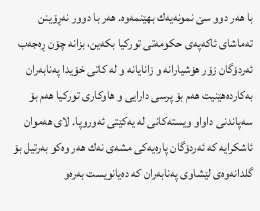با هەر دوو سێ نمونەیەك بهێنمەوە. هەر با دوور نەڕۆینن تەماشای ئاکەپەی حکومەتی تورکیا بکەین، بزانە چۆن ڕەجەب ئەردۆگان زۆر هۆشیارانە و زانایانە و لە کاتی خۆیدا پەنابەران بەکاردەهێنیت هەم بۆ پرسی دارایی و هاوکاری تورکیا هەم بۆ سەپاندنی داواو ویستەکانی لە یەکێتی ئەوروپا. لای هەموان ئاشکرایە کە ئەردۆگان پارەیەکی مشەی نەك هەر وەکو بەرتیل بۆ گلدانەوەی لێشاوی پەنابەران کە دەیانویست بەرەو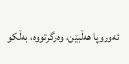ئەوروپا هەڵبێن، وەرگرتووە، بەڵکو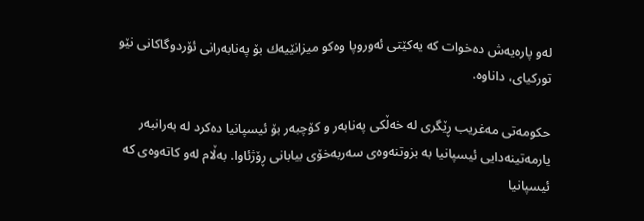لەو پارەیەش دەخوات کە یەکێتی ئەوروپا وەکو میزانێیەك بۆ پەنابەرانی ئۆردوگاکانی نێو تورکیای، داناوە.

حکومەتی مەغریب ڕێگری لە خەڵکی پەنابەر و کۆچبەر بۆ ئیسپانیا دەکرد لە بەرانبەر یارمەتینەدایی ئیسپانیا بە بزوتنەوەی سەربەخۆی بیابانی ڕۆژئاوا. بەڵام لەو کاتەوەی کە ئیسپانیا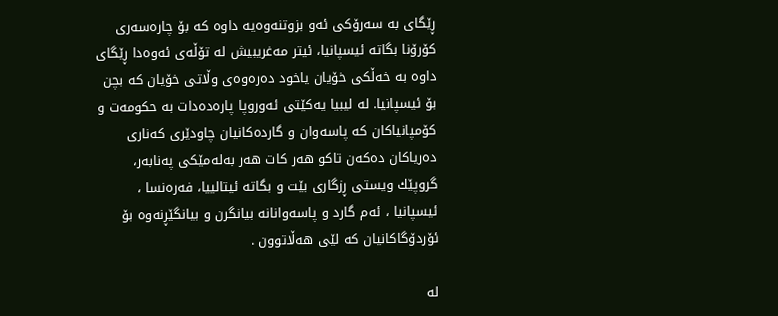ڕێگای بە سەرۆکی ئەو بزوتنەوەیە داوە کە بۆ چارەسەری کۆرۆنا بگاتە ئیسپانیا، ئیتر مەغریبیش لە تۆڵەی ئەوەدا ڕێگای داوە بە خەڵکی خۆیان یاخود دەرەوەی وڵاتی خۆیان کە بچن بۆ ئیسپانیا. لە لیبیا یەکێتی ئەوروپا پارەدەدات بە حکومەت و کۆمپانیاکان کە پاسەوان و گاردەکانیان چاودێری کەناری دەریاکان دەکەن تاکو هەر کات هەر بەلەمێكی پەنابەر، گروپێك ویستی ڕزگاری بێت و بگاتە ئیتالییا، فەرەنسا ، ئیسپانیا ، ئەم گارد و پاسەوانانە بیانگرن و بیانگێڕنەوە بۆ ئۆردۆگاکانیان کە لێی هەڵاتوون .

لە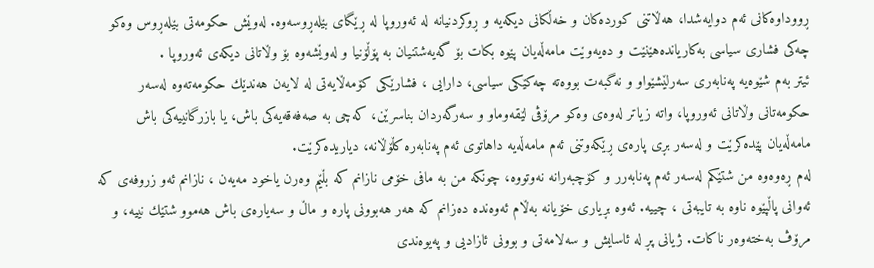ڕووداوەکانی ئەم دوایەشدا، هەڵاتنی کوردەکان و خەڵکانی دیکەیە و ڕوکردنیانە لە ئەوروپا لە ڕێگای بێلەڕوسەوە. لەوێش حکومەتی بێلەڕوس وەکو چەکی فشاری سیاسی بەکاریاندەهێنێت و دەیەوێت مامەڵەیان پێوە بکات بۆ گەیەشتنیان بە پۆڵۆنیا و لەوێشەوە بۆ وڵاتانی دیکەی ئەوروپا .
ئیتر بەم شێوەیە پەنابەری سەرلێشێواو و نەگبەت بووەتە چەکێکی سیاسی، دارایی ، فشارێکی کۆمەڵایەتی لە لایەن هەندێك حکومەتەوە لەسەر حکومەتانی وڵاتانی ئەوروپا، واتە زیاتر لەوەی وەکو مرۆڤی لێقەوماو و سەرگەردان بناسرێن، کەچی بە صەفەقەیەکی باش، یا بازرگانییەکی باش مامەڵەیان پێدەکرێت و لەسەر بڕی پارەی ڕێکەوتنی ئەم مامەڵەیە داهاتوی ئەم پەنابەرە کڵۆڵانە، دیاریدەکرێت.
لەم ڕەوەوە من شتێکم لەسەر ئەم پەنابەرر و کۆچبەرانە نەوتووە، چونکە من بە مافی خۆمی نازانم کە بڵێم وەرن یاخود مەیەن ، نازانم ئەو زروفەی کە ئەوانی پاڵپێوە ناوە بە تایبەتی ، چییە. ئەوە بڕیاری خۆیانە بەڵام ئەوەندە دەزانم کە هەر هەبوونی پارە و ماڵ و سەیارەی باش هەموو شتێك نییە، و مرۆڤ بەختەوەر ناکات. ژیانی پڕ لە ئاسایش و سەلامەتی و بوونی ئازادیی و پەیوەندی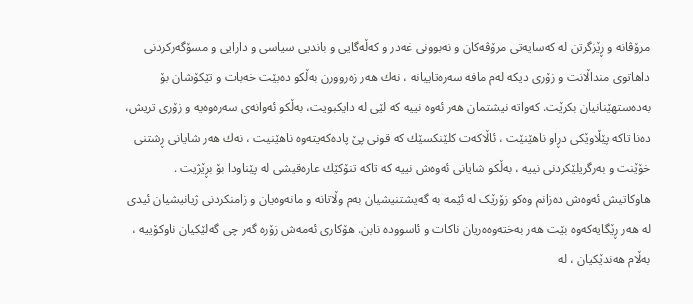مرۆڤانە و ڕێزگرتن لە کەسایەتی مرۆڤەکان و نەبوونی غەدر و کەڵەگایی و باندیی سیاسی و دارایی و مسۆگەرکردنی داهاتوی منداڵانت و زۆری دیکە لەم مافە سەرەتاییانە ، نەك هەر زەروورن بەڵکو دەبێت خەبات و تێکۆشان بۆ بەدەستهێنانیان بکرێت. کەواتە نیشتمان هەر ئەوە نییە کە لێی لە دایكبویت، بەڵکو ئەوانەی سەرەوەیە و زۆری تریش، دەنا تاکە پێڵاوێکی دڕاو ناهێنێت ، ئاڵاکەت کلێنکسێك کە قونی پێ پادەکەیتەوە ناهێنیت ، نەك هەر شایانی ڕشتنی خۆێنت و بەرگریلێکردنی نییە ، بەڵکو شایانی ئەوەش نییە کە تاکە تنۆکێك عارەقیشی لە پێناودا بۆ بڕێژیت .
هاوکاتیش ئەوەش دەزانم وەکو زۆرێک لە ئێمە بە گەیشتنیشیان بەم وڵاتانە و مانەوەیان و زامنکردنی ژیانیشیان ئیدی لە هەر ڕێگایەکەوە بێت هەر بەختەوەەریان ناکات و ئاسوودە نابن. هۆکاری ئەمەش زۆرە گەر چی گەلێکیان ناوکۆییە ، بەڵام هەندێکیان ، لە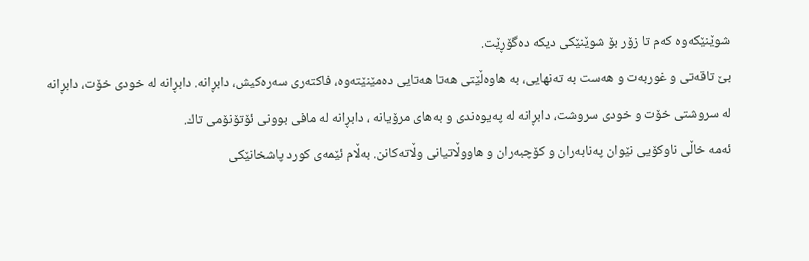شوێنێکەوە کەم تا زۆر بۆ شوێنێکی دیکە دەگۆڕێت.
بێ تاقەتی و غوربەت و هەست بە تەنهایی، بە هاوەڵێتی هەتا هەتایی دەمێنێتەوە، فاکتەری سەرەکیش، دابڕانە. دابڕانە لە خودی خۆت، دابڕانە لە سروشتی خۆت و خودی سروشت، دابڕانە لە پەیوەندی و بەهای مرۆیانە ، دابڕانە لە مافی بوونی ئۆتۆنۆمی تاك.
ئەمە خاڵی ناوکۆیی نێوان پەنابەران و کۆچبەران و هاووڵاتیانی وڵاتەکانن. بەڵام ئێمەی کورد پاشخانێکی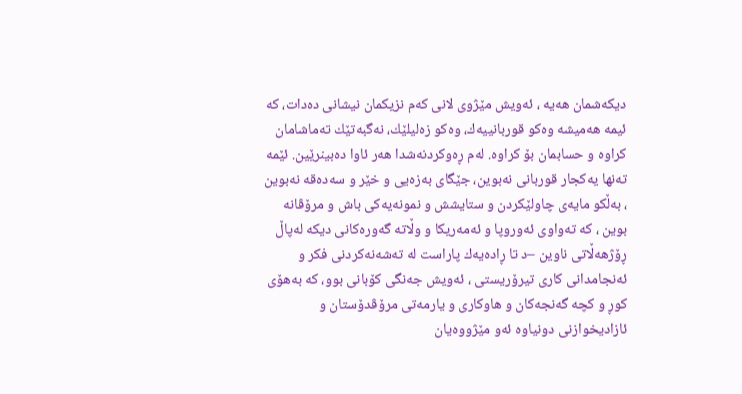دیکەشمان هەیە ، ئەویش مێژوی لانی کەم نزیکمان نیشانی دەدات، کە ئیمە هەمیشە وەکو قوربانییەك، وەکو زەلیلێك، نەگبەتێك تەماشامان کراوە و حسابمان بۆ کراوە. لەم ڕەوکردنەشدا هەر ئاوا دەبینرێین. ئێمە تەنها یەکجار قوربانی نەبوین، جێگای بەزەیی و خێر و سەدەقە نەبوین ، بەڵکو مایەی چاولێکردن و ستایشش و نمونەیەکی باش و مرۆڤانە بوین ، کە تەواوی ئەوروپا و ئەمەریکا و وڵاتە گەورەکانی دیکە لەپاڵ ڕۆژهەڵاتی ناوین –د تا ڕادەیەك پاراست لە تەشەنەکردنی فکر و ئەنجامدانی کاری تیرۆریستی ، ئەویش جەنگی کۆبانی بوو، کە بەهۆی کوڕ و کچە گەنجەکان و هاوکاری و یارمەتی مرۆڤدۆستان و ئازادیخوازنی دونیاوە ئەو مێژووەیان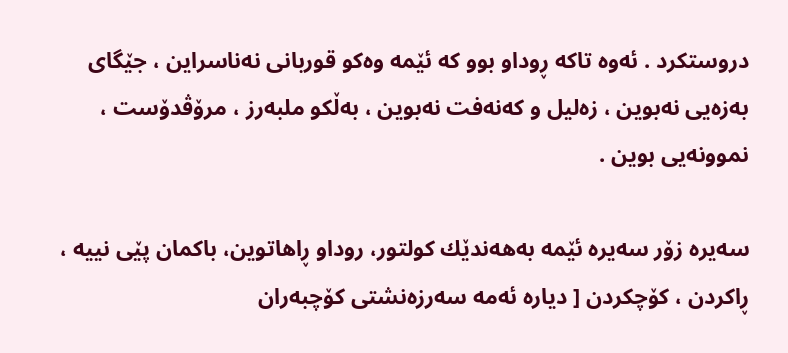دروستکرد . ئەوە تاکە ڕوداو بوو کە ئێمە وەکو قوربانی نەناسراین ، جێگای بەزەیی نەبوین ، زەلیل و کەنەفت نەبوین ، بەڵکو ملبەرز ، مرۆڤدۆست ، نموونەیی بوین .

سەیرە زۆر سەیرە ئێمە بەهەندێك کولتور، روداو ڕاهاتوین، باکمان پێی نییە ، ڕاکردن ، کۆچکردن [ دیارە ئەمە سەرزەنشتی کۆچبەران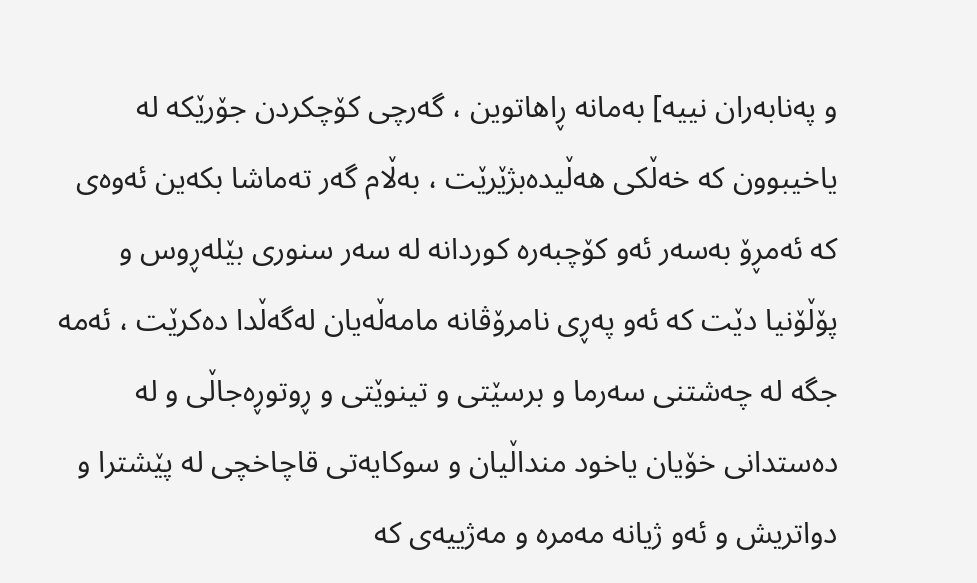و پەنابەران نییە] بەمانە ڕاهاتوین ، گەرچی کۆچکردن جۆرێکە لە یاخیبوون کە خەڵکی هەڵیدەبژێرێت ، بەڵام گەر تەماشا بکەین ئەوەی کە ئەمڕۆ بەسەر ئەو کۆچبەرە کوردانە لە سەر سنوری بێلەڕوس و پۆڵۆنیا دێت کە ئەو پەڕی نامرۆڤانە مامەڵەیان لەگەڵدا دەکرێت ، ئەمە جگە لە چەشتنی سەرما و برسێتی و تینوێتی و ڕوتوڕەجاڵی و لە دەستدانی خۆیان یاخود منداڵیان و سوکایەتی قاچاخچی لە پێشترا و دواتریش و ئەو ژیانە مەمرە و مەژییەی کە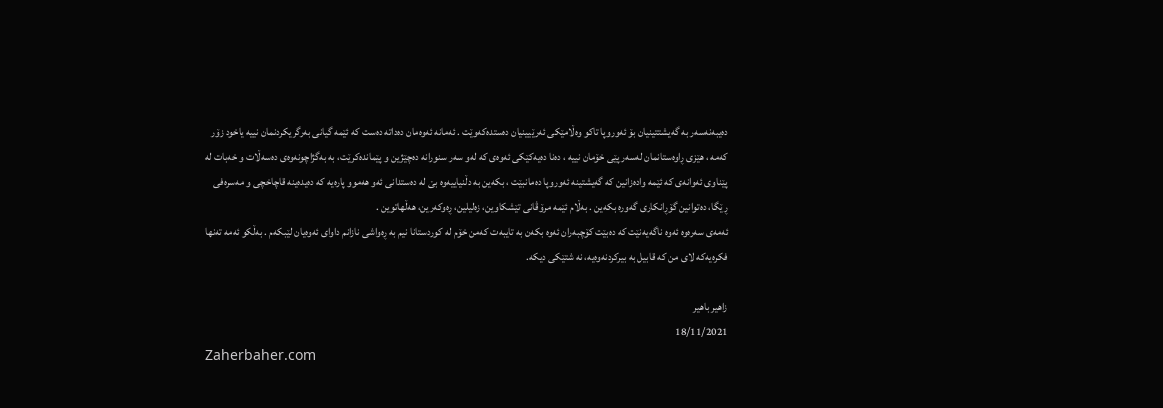دەیبەنەسەر بە گەیشتتینیان بۆ ئەوروپا تاکو وەڵامێکی ئەرێیینیان دەستدەکەوێت . ئەمانە ئەوەمان دەداتە دەست کە ئێمە گیانی بەرگریکردنمان نییە یاخود زۆر کەمە ، هێزی ڕاوەستانمان لەسەر پێی خۆمان نییە ، دەنا دەیەکێکی ئەوەی کە لەو سەر سنورانە دەچێژین و پێماندەکرێت، بە بەگژاچونەوەی دەسەڵات و خەبات لە پێناوی ئەوانەی کە ئێمە وادەزانین کە گەیشتینە ئەوروپا دەمانبێت ، بکەین بە دڵنیاییەوە بێ لە دەستدانی ئەو هەموو پارەیە کە دەیدەینە قاچاخچی و مەسرەفی ڕێگا، دەتوانین گۆڕانکاری گەورە بکەین . بەڵام ئێمە مرۆڤانی تێشکاوین، زەلیلین، ڕەوکەرین، هەڵهاتوین .
ئەمەی سەرەوە ئەوە ناگەیەنێت کە دەبێت کۆچبەران ئەوە بکەن بە تایبەت کەمن خۆم لە کوردستانا نیم بە ڕەواشی نازانم داوای ئەوەیان لێبکەم . بەڵکو ئەمە تەنها فکرەیەکە لای من کە قابیل بە بیرکردنەوەیە، نە شتێکی دیکە.

زاهیر باهیر
18/11/2021
Zaherbaher.com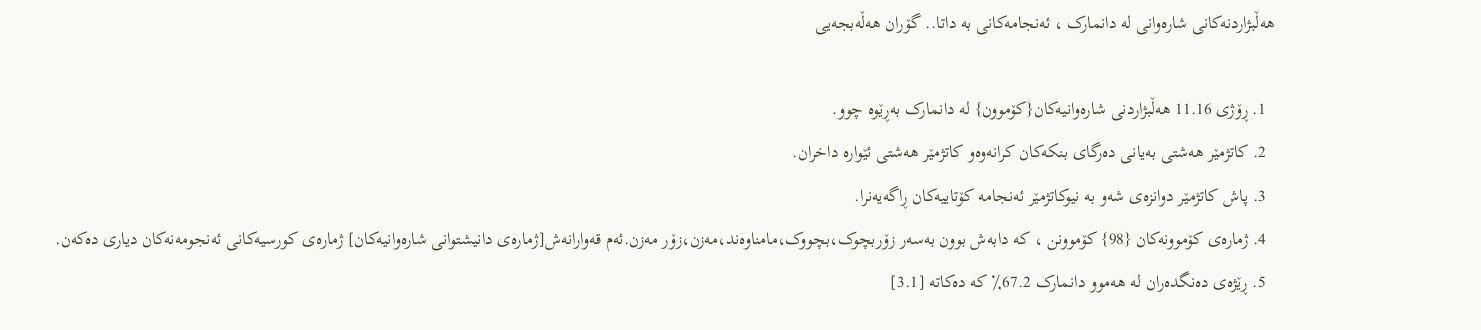هەڵبژاردنەکانی شارەوانی لە دانمارک ، ئەنجامەکانی بە داتا.. گۆران هەڵەبجەیی

  1. ڕۆژی 11.16 هەڵبژاردنی شارەوانیەکان{کۆموون} لە دانمارک بەڕێوە چوو.
  2. کاتژمێر هەشتی بەیانی دەرگای بنکەکان کرانەوەو کاتژمێر هەشتی ئێوارە داخران.
  3. پاش کاتژمێر دوانزەی شەو بە نیوکاتژمێر ئەنجامە کۆتاییەکان ڕاگەیەنرا.
  4. ژمارەی کۆموونەکان {98} کۆموونن ، کە دابەش بوون بەسەر زۆربچوک،بچووک،مامناوەند،مەزن،زۆر مەزن.ئەم قەوارانەش[ژمارەی دانیشتوانی شارەوانیەکان] ژمارەی کورسیەکانی ئەنجومەنەکان دیاری دەکەن.
  5. ڕێژەی دەنگدەران لە هەموو دانمارک 67.2٪ کە دەکاتە [3.1]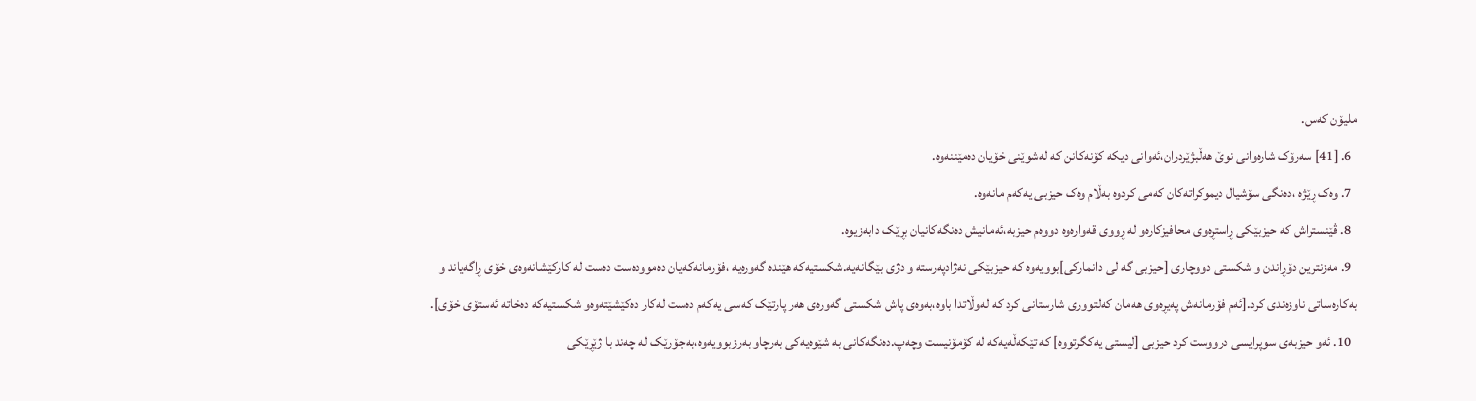ملیۆن کەس.
  6. [41] سەرۆک شارەوانی نوێ هەڵبژێردران،ئەوانی دیکە کۆنەکانن کە لەشوێنی خۆیان دەمێننەوە.
  7. وەک ڕێژە ،دەنگی سۆشیال دیموکراتەکان کەمی کردوە بەڵام وەک حیزبی یەکەم مانەوە.
  8. ڤێنستراش کە حیزبێکی ڕاستڕەوی محافیزکارەو لە ڕووی قەوارەوە دووەم حیزبە،ئەمانیش دەنگەکانیان بڕێک دابەزیوە.
  9. مەزنترین دۆڕاندن و شکستی دووچاری [حیزبی گە لی دانمارکی]بوویەوە کە حیزبێکی نەژادپەرستە و دژی بێگانەیە.شکستیەکە هێندە گەورەیە ،فۆرمانەکەیان دەموودەست دەست لە کارکێشانەوەی خۆی ڕاگەیاند و بەکارەساتی ناوزەندی کرد.[ئەم فۆرمانەش پەیڕەوی هەمان کەلتووری شارستانی کرد کە لەوڵاتدا باوە،بەوەی پاش شکستی گەورەی هەر پارتێک کەسی یەکەم دەست لەکار دەکێشێتەوەو شکستیەکە دەخاتە ئەستۆی خۆی].
  10. ئەو حیزبەی سوپرایسی درووست کرد حیزبی [لیستی یەکگرتووە] کە تێکەڵەیەکە لە کۆمۆنیست وچەپ.دەنگەکانی بە شێوەیەکی بەرچاو بەرزبوویەوە،بەجۆرێک لە چەند با ژێڕێکی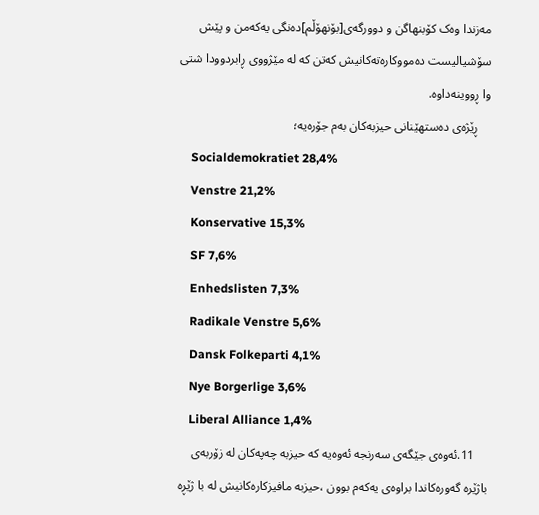مەزندا وەک کۆبنهاگن و دوورگەی[بۆنهۆڵم]دەنگی یەکەمن و پێش سۆشیالیست دەمووکارەتەکانیش کەتن کە لە مێژووی ڕابردوودا شتی وا ڕووینەداوە.
    ڕێژەی دەستهێنانی حیزبەکان بەم جۆرەیە؛
    Socialdemokratiet 28,4%
    Venstre 21,2%
    Konservative 15,3%
    SF 7,6%
    Enhedslisten 7,3%
    Radikale Venstre 5,6%
    Dansk Folkeparti 4,1%
    Nye Borgerlige 3,6%
    Liberal Alliance 1,4%
    11.ئەوەی جێگەی سەرنجە ئەوەیە کە حیزبە چەپەکان لە زۆربەی باژێرە گەورەکاندا براوەی یەکەم بوون ،حیزبە مافیزکارەکانیش لە با ژێڕە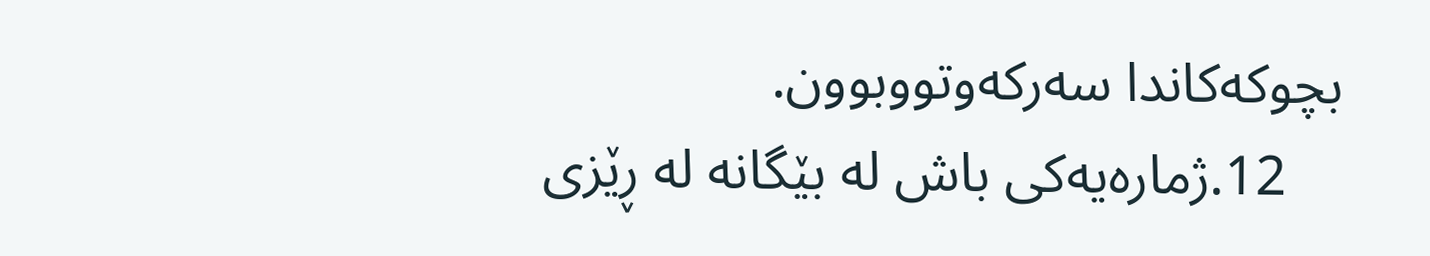بچوکەکاندا سەرکەوتووبوون.
    12.ژمارەیەکی باش لە بێگانە لە ڕێزی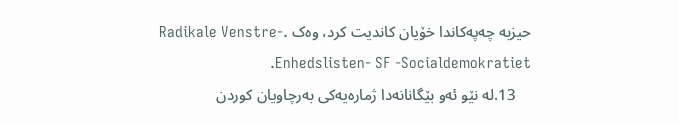حیزبە چەپەکاندا خۆیان کاندیت کرد، وەک .Radikale Venstre- Enhedslisten- SF -Socialdemokratiet.
    13.لە نێو ئەو بێگانانەدا ژمارەیەکی بەرچاویان کوردن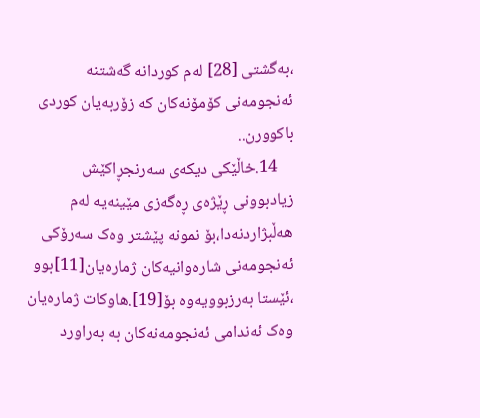،بەگشتی [28] لەم کوردانە گەشتنە ئەنجومەنی کۆمۆنەکان کە زۆربەیان کوردی باکوورن..
    14.خاڵێکی دیکەی سەرنجڕاکێش زیادبوونی ڕێژەی ڕەگەزی مێینەیە لەم هەڵبژاردنەدا،بۆ نمونە پێشتر وەک سەرۆکی ئەنجومەنی شارەوانیەکان ژمارەیان[11]بوو ،ئێستا بەرزبوویەوە بۆ[19].هاوکات ژمارەیان وەک ئەندامی ئەنجومەنەکان بە بەراورد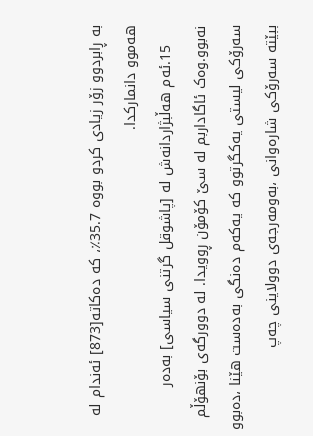بە ڕابردوو زۆر زیادی کردو بووە 35.7٪، کە دەکاتە[873] ئەندام لە هەموو دانمارکدا.
    15.ئەم هەڵبژاردانەش لە [پاشوقل گرتنی سیاسی] بەدەر نەبوو.وەک ئاگاداربم لە سێ کۆمۆن ڕوویدا. لە دوورگەی بۆنهۆڵم سەرۆکی لیستی یەکگرتوو کە یەکەم دەنگی بەدەست هێنا ،دەبوو ببێتە سەرۆکی شارەوانی ،بەومەرجەی دوولاینی چەپ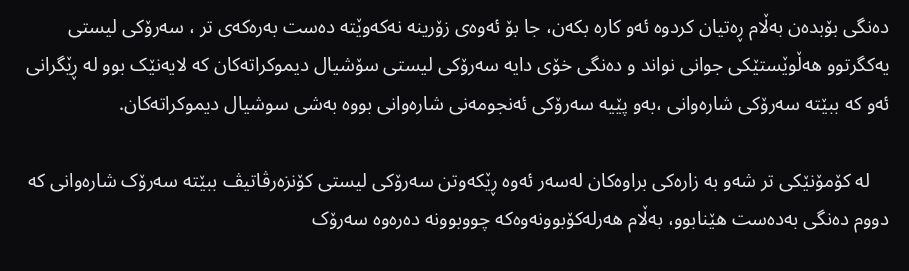دەنگی بۆبدەن بەڵام ڕەتیان کردوە ئەو کارە بکەن، جا بۆ ئەوەی زۆرینە نەکەوێتە دەست بەرەکەی تر ، سەرۆکی لیستی یەکگرتوو هەڵوێستێکی جوانی نواند و دەنگی خۆی دایە سەرۆکی لیستی سۆشیال دیموکراتەکان کە لایەنێک بوو لە ڕێگرانی ئەو کە ببێتە سەرۆکی شارەوانی ،بەو پێیە سەرۆکی ئەنجومەنی شارەوانی بووە بەشی سوشیال دیموکراتەکان.

    لە کۆمۆنێکی تر شەو بە زارەکی براوەکان لەسەر ئەوە ڕێکەوتن سەرۆکی لیستی کۆنزەرڤاتیڤ ببێتە سەرۆک شارەوانی کە دووم دەنگی بەدەست هێنابوو، بەڵام هەرلەکۆبوونەوەکە چووبوونە دەرەوە سەرۆک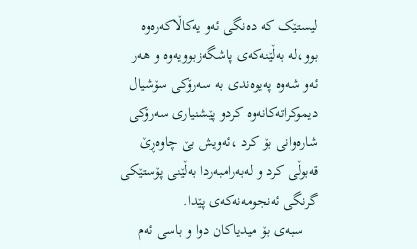لیستێک کە دەنگی ئەو یەکاڵاکەرەوە بوو،لە بەڵێنەکەی پاشگەزبوویەوە و هەر ئەو شەوە پەیوەندی بە سەرۆکی سۆشیال دیموکراتەکانەوە کردو پێشنیاری سەرۆکی شارەوانی بۆ کرد ،ئەویش بێ چاوەڕێ قەبوڵی کرد و لەبەرامبەردا بەڵێنی پۆستێکی گرنگی ئەنجومەنەکەی پێدا.
    سبەی بۆ میدیاکان دوا و باسی ئەم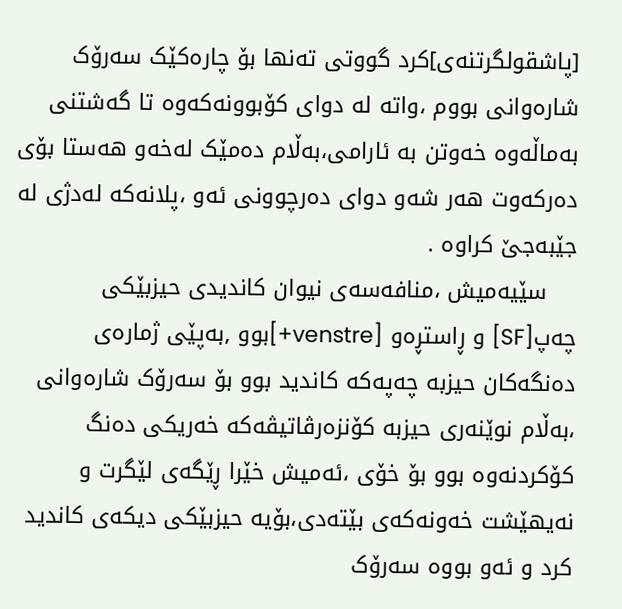[پاشقولگرتنەی]کرد گووتی تەنها بۆ چارەکێک سەرۆک شارەوانی بووم ،واتە لە دوای کۆبوونەکەوە تا گەشتنی بەماڵەوە خەوتن بە ئارامی،بەڵام دەمێک لەخەو هەستا بۆی دەرکەوت هەر شەو دوای دەرچوونی ئەو ،پلانەکە لەدژی لە جێبەجێ کراوە .
    سێیەمیش ،منافەسەی نیوان کاندیدی حیزبێکی چەپ[SF] و ڕاستڕەو [venstre+]بوو ,بەپێی ژمارەی دەنگەکان حیزبە چەپەکە کاندید بوو بۆ سەرۆک شارەوانی ،بەڵام نوێنەری حیزبە کۆنزەرڤاتیڤەکە خەریکی دەنگ کۆکردنەوە بوو بۆ خۆی ،ئەمیش خێرا ڕێگەی لێگرت و نەیهێشت خەونەکەی بێتەدی،بۆیە حیزبێکی دیکەی کاندید کرد و ئەو بووە سەرۆک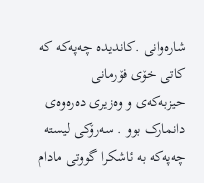شارەوانی .کاندیدە چەپەکە کە کاتی خۆی فۆرمانی حیزبەکەی و وەزیری دەرەوەی دانمارک بوو . سەرۆکی لیستە چەپەکە بە ئاشکرا گووتی مادام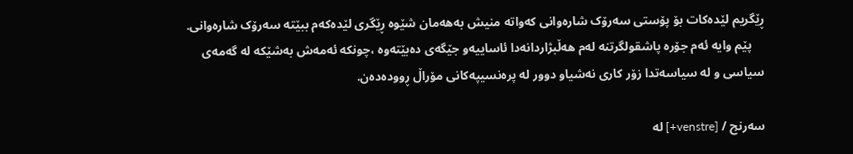ڕێگریم لێدەکات بۆ پۆستی سەرۆک شارەوانی کەواتە منیش بەهەمان شێوە ڕێگری لێدەکەم ببێتە سەرۆک شارەوانی.
    پێم وایە ئەم جۆرە پاشقولگرتنە لەم هەڵبژاردانەدا ئاساییەو جێگەی دەبێتەوە ،چونکە ئەمەش بەشێکە لە گەمەی سیاسی و لە سیاسەتدا زۆر کاری نەشیاو دوور لە پرەنسیپەکانی مۆراڵ ڕوودەدەن.

سەرنج / [venstre+] لە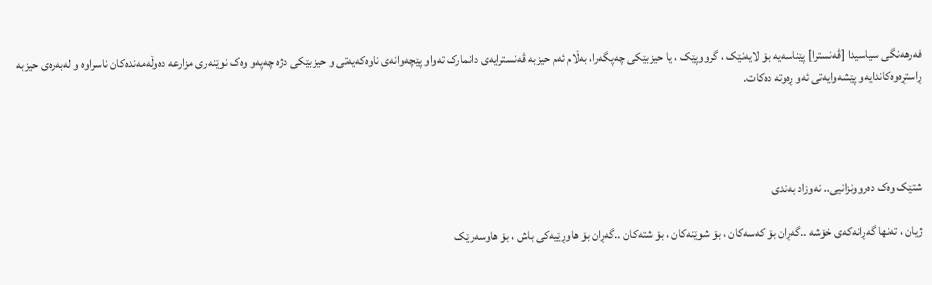فەرهەنگی سیاسیدا [ڤەنسترا] پێناسەیە بۆ لایەنێک ، گرووپێک ، یا حیزبێکی چەپگەرا، بەڵام ئەم حیزبە ڤەنسترایەی دانمارک تەواو پێچەوانەی ناوەکەیەتی و حیزبێکی دژە چەپەو وەک نوێنەری مزارعە دەوڵەمەندەکان ناسراوە و لەبەرەی حیزبە ڕاستڕەوەکاندایەو پێشەوایەتی ئەو ڕەوتە دەکات.




شتێک وەک دەروونزانیی.. نەوزاد بەندی

ژیان ، تەنها گەڕانەکەی خۆشە ..گەڕان بۆ کەسەکان ، بۆ شوێنەکان ، بۆ شتەکان ..گەڕان بۆ هاوڕێیەکی باش ، بۆ هاوسەرێک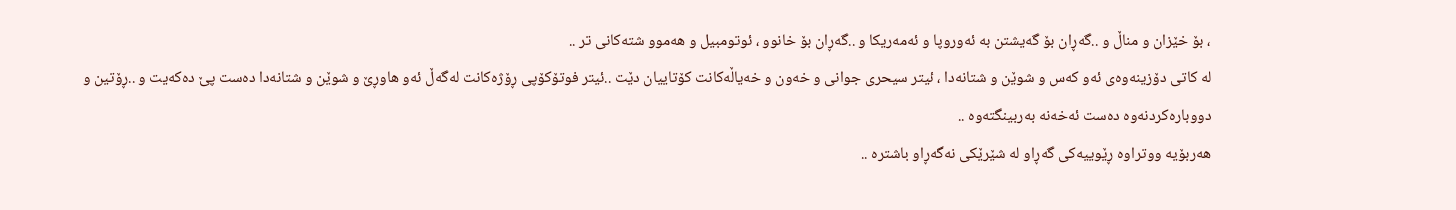، بۆ خێزان و مناڵ و ..گەڕان بۆ گەیشتن بە ئەوروپا و ئەمەریکا و ..گەڕان بۆ خانوو ، ئوتومبیل و هەموو شتەکانی تر ..
لە کاتی دۆزینەوەی ئەو کەس و شوێن و شتانەدا ، ئیتر سیحری جوانی و خەون و خەیاڵەکانت کۆتاییان دێت ..ئیتر فوتۆکۆپی ڕۆژەکانت لەگەڵ ئەو هاوڕێ و شوێن و شتانەدا دەست پێ دەکەیت و ..ڕۆتین و دووبارەکردنەوە دەست ئەخەنە بەربینگتەوە ..
هەربۆیە ووتراوە ڕێوییەکی گەڕاو لە شێرێکی نەگەڕاو باشترە ..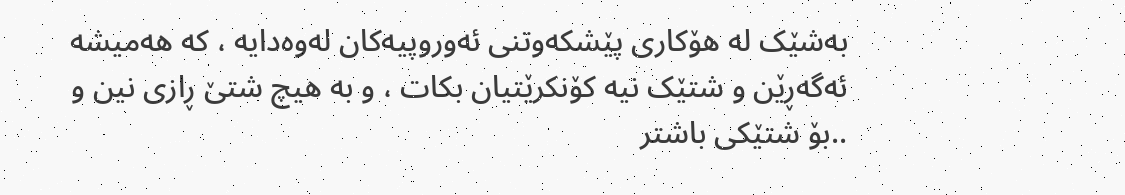بەشێک لە هۆکاری پێشکەوتنی ئەوروپیەکان لەوەدایە ، کە هەمیشە ئەگەڕێن و شتێک نیە کۆنکرێتیان بکات ، و بە هیچ شتێ ڕازی نین و ..بۆ شتێکی باشتر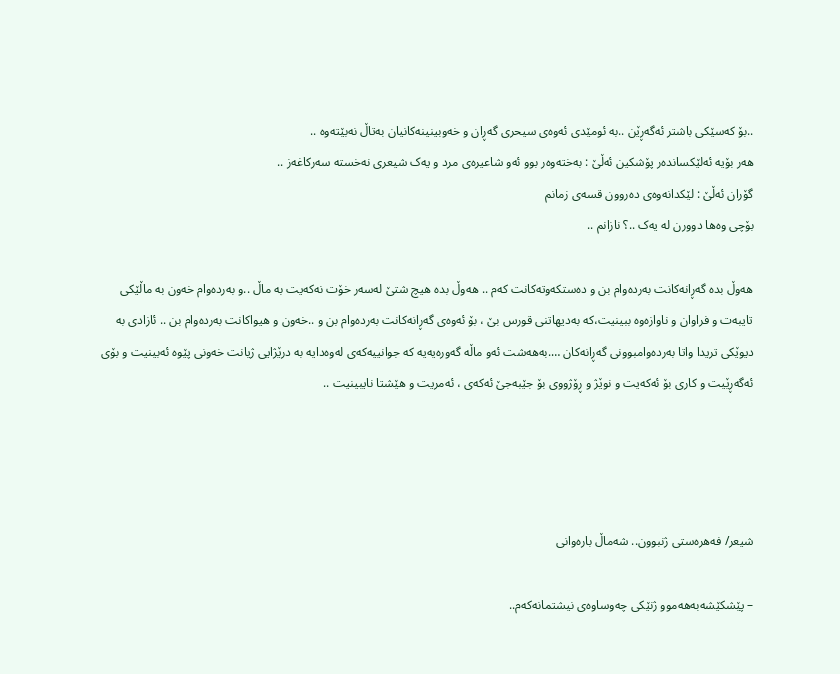..بۆ کەسێکی باشتر ئەگەڕێن ..بە ئومێدی ئەوەی سیحری گەڕان و خەوبینینەکانیان بەتاڵ نەبێتەوە ..
هەر بۆیە ئەلێکساندەر پۆشکین ئەڵێ : بەختەوەر بوو ئەو شاعیرەی مرد و یەک شیعری نەخستە سەرکاغەز‌ ..
گۆران ئەڵێ : لێکدانەوەی دەروون قسەی زمانم
بۆچی وەها دوورن لە یەک ..؟ نازانم ..

هەوڵ بدە گەڕانەکانت بەردەوام بن و دەستکەوتەکانت کەم .. هەوڵ بدە هیچ شتێ لەسەر خۆت نەکەیت بە ماڵ ..و بەردەوام خەون بە ماڵێکی تایبەت و فراوان و ناوازەوە ببینیت،کە بەدیهاتنی قورس بێ ، بۆ ئەوەی گەڕانەکانت بەردەوام بن و ..خەون و هیواکانت بەردەوام بن .. ئازادی بە دیوێکی تریدا واتا بەردەوامبوونی گەڕانەکان ….بەهەشت ئەو ماڵە گەورەیەیە کە جوانییەکەی لەوەدایە بە درێژایی ژیانت خەونی پێوە ئەبینیت و بۆی ئەگەڕێیت و کاری بۆ ئەکەیت و نوێژ و ڕۆژووی بۆ جێبەجێ ئەکەی ، ئەمریت و هێشتا نایبینیت ..




شیعر/ فەهرەستی ژنبوون.. شەماڵ بارەوانی

– پێشکێشەبەهەموو ژنێکی چەوساوەی نیشتمانەکەم..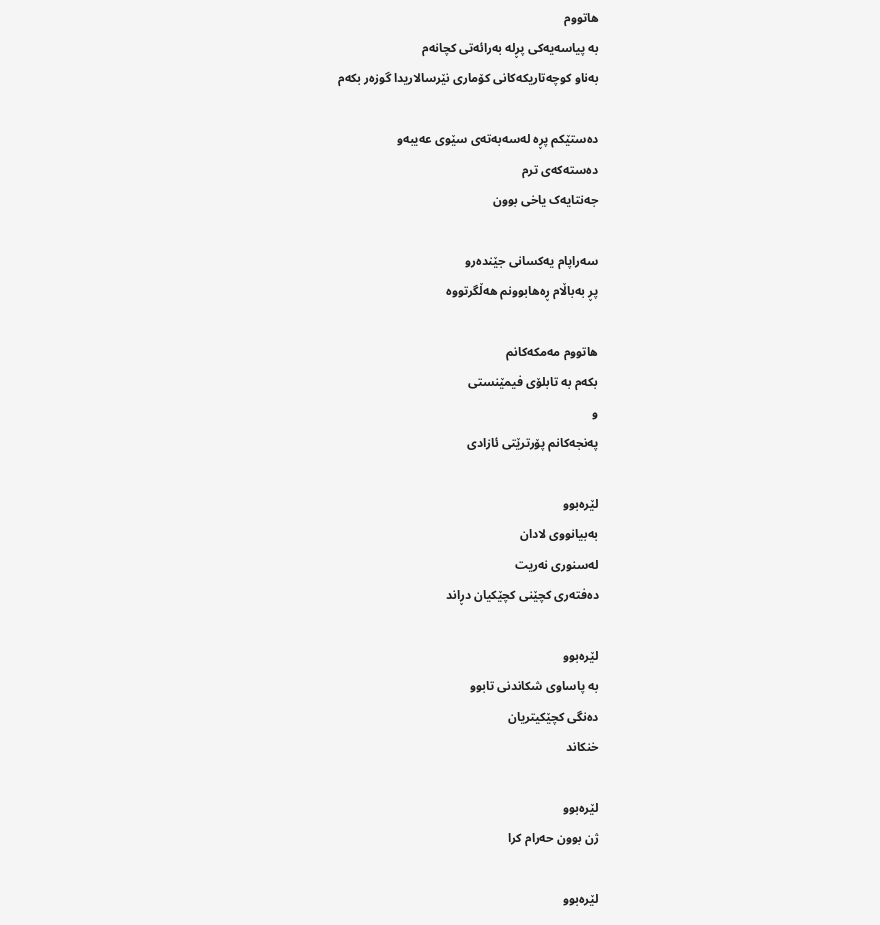هاتووم
بە پیاسەیەکی پڕلە بەرائەتی کچانەم
بەناو کوچەتاریکەکانی کۆماری نێرسالاریدا گوزەر بکەم

دەستێکم پڕە لەسەبەتەی سێوی عەیبەو
دەستەکەی ترم
جەنتایەک یاخی بوون

سەراپام یەکسانی جێندەرو
پڕ بەباڵام ڕەهابوونم هەڵگرتووە

هاتووم مەمکەکانم
بکەم بە تابلۆی فیمێنستی
و
پەنجەکانم پۆرترێتی ئازادی

لێرەبوو
بەبیانووی لادان
لەسنوری نەریت
دەفتەری کچێنی کچێکیان دڕاند

لێرەبوو
بە پاساوی شکاندنی تابوو
دەنگی کچێکیتریان
خنکاند

لێرەبوو
ژن بوون حەرام کرا

لێرەبوو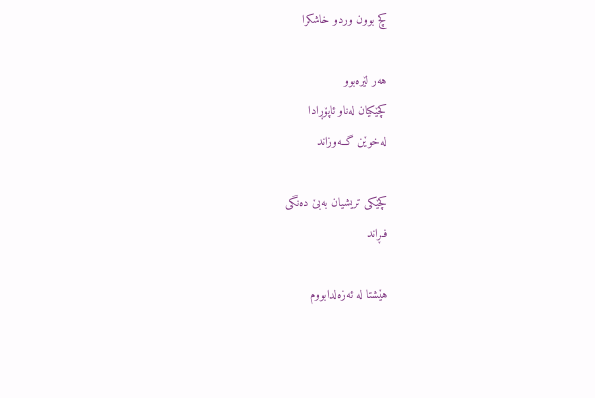کچ بوون وردو خاشکرا

هەر لێرەبوو
کچێکیان لەناو ئاپۆڕادا
لەخوێن گــەوزاند

کچێکی تریشیان بەبێ دەنگی
فـڕاند

هێشتا لە ئەزەلدابووم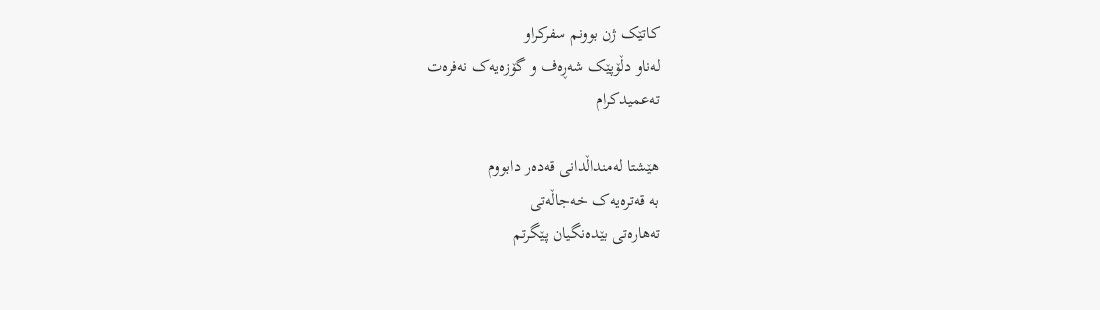کاتێک ژن بوونم سفرکراو
لەناو دڵۆپێک شەڕەف و گۆزەیەک نەفرەت
تەعمیدکرام

هێشتا لەمنداڵدانی قەدەر دابووم
بە قەترەیەک خەجاڵەتی
تەهارەتی بێدەنگیان پێگرتم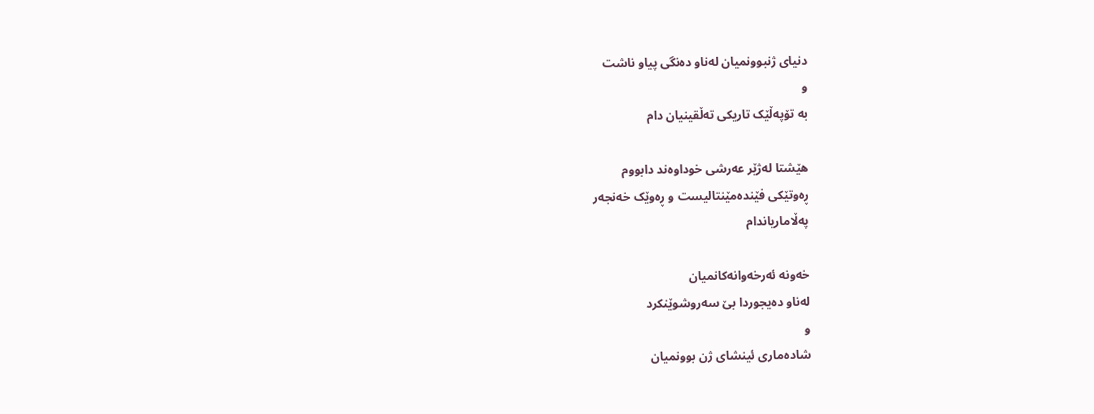دنیای ژنبوونمیان لەناو دەنگی پیاو ناشت
و
بە تۆپەڵێک تاریکی تەڵقینیان دام

هێشتا لەژێر عەرشی خوداوەند دابووم
ڕەوتێکی فێندەمێنتالیست و ڕەوێک خەنجەر
پەڵاماریاندام

خەونە ئەرخەوانەکانمیان
لەناو دەیجوردا بێ سەروشوێنکرد
و
شادەماری ئینشای ژن بوونمیان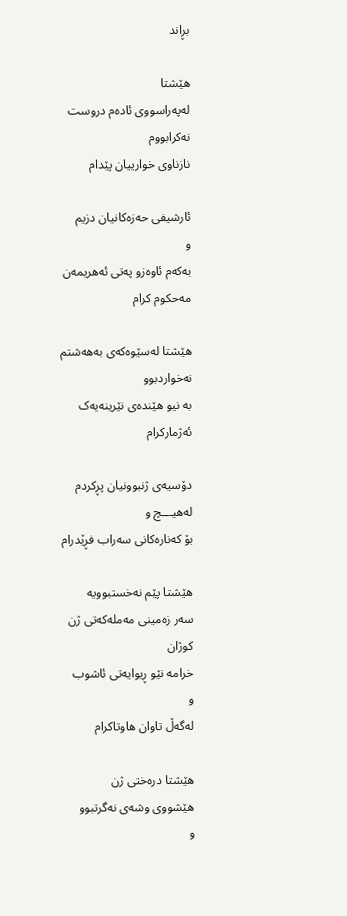بڕاند

هێشتا
لەپەراسووی ئادەم دروست نەکرابووم
نازناوی خوارییان پێدام

ئارشیفی حەزەکانیان دزیم
و
بەکەم ئاوەزو پەتی ئەهریمەن
مەحکوم کرام

هێشتا لەسێوەکەی بەهەشتم نەخواردبوو
بە نیو هێندەی نێرینەیەک ئەژمارکرام

دۆسیەی ژنبوونیان پڕکردم لەهیـــچ و
بۆ کەنارەکانی سەراب فڕێدرام

هێشتا پێم نەخستبوویە
سەر زەمینی مەملەکەتی ژن کوژان
خرامە نێو ڕیوایەتی ئاشوب
و
لەگەڵ تاوان هاوتاکرام

هێشتا درەختی ژن
هێشووی وشەی نەگرتبوو
و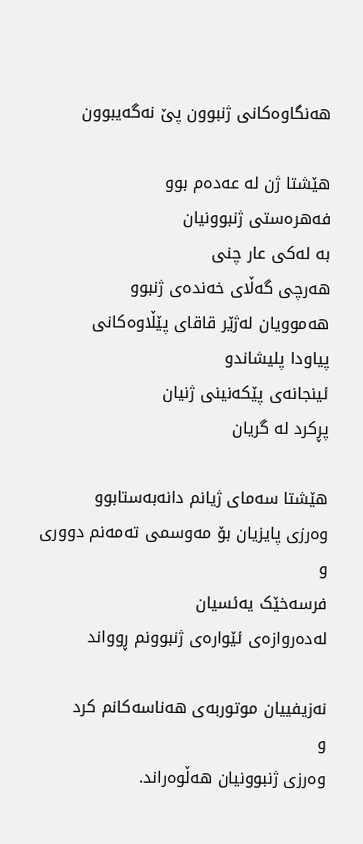هەنگاوەکانی ژنبوون پێ نەگەیبوون

هێشتا ژن لە عەدەم بوو
فەهرەستی ژنبوونیان
بە لەکی عار چنی
هەرچی گەڵای خەندەی ژنبوو
هەموویان لەژێر قاقای پێڵاوەکانی
پیاودا پلیشاندو
ئینجانەی پێکەنینی ژنیان
پڕکرد لە گریان

هێشتا سەمای ژیانم دانەبەستابوو
وەرزی پایزیان بۆ مەوسمی تەمەنم دووری
و
فرسەخێک یەئسیان
لەدەروازەی ئێوارەی ژنبوونم ڕوواند

نەزیفییان موتوربەی هەناسەکانم کرد
و
وەرزی ژنبوونیان هەڵوەراند.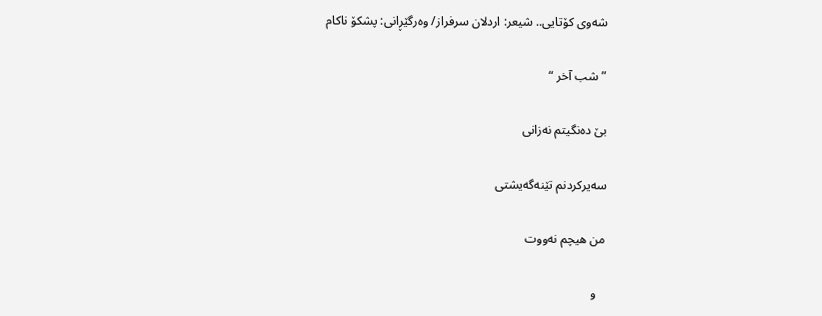شەوی کۆتایی.. شيعر: اردلان سرفراز/ وەرگێڕانی: پشکۆ ناکام

” شب آخر “

بێ دەنگیتم نەزانی

سەیرکردنم تێنەگەیشتی

من هیچم نەووت

   و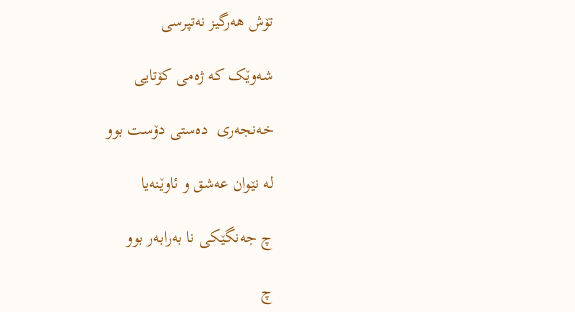تۆش هەرگیز نەتپرسی

شەوێک کە ژەمی کۆتایی

خەنجەری  دەستی دۆست بوو

لە نێوان عەشق و ئاوێنەیا

چ جەنگێکی نا بەرابەر بوو

چ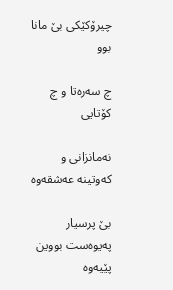چیرۆکێکی بێ مانا بوو

چ سەرەتا و چ کۆتایی

نەمانزانی و کەوتینە عەشقەوە

بێ پرسیار پەیوەست بووین پێیەوە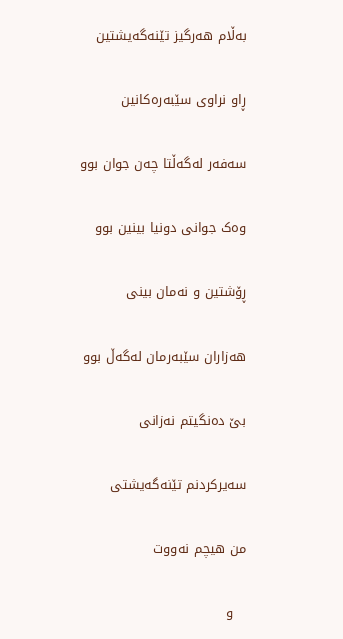بەڵام هەرگیز تێنەگەیشتین

ڕاو نراوی سێبەرەکانین

سەفەر لەگەڵتا چەن جوان بوو

وەک جوانی دونیا بینین بوو

ڕۆشتین و نەمان بینی

هەزاران سێبەرمان لەگەڵ بوو

بێ دەنگیتم نەزانی

سەیرکردنم تێنەگەیشتی

من هیچم نەووت

   و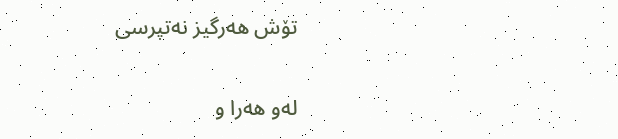تۆش هەرگیز نەتپرسی

لەو هەرا و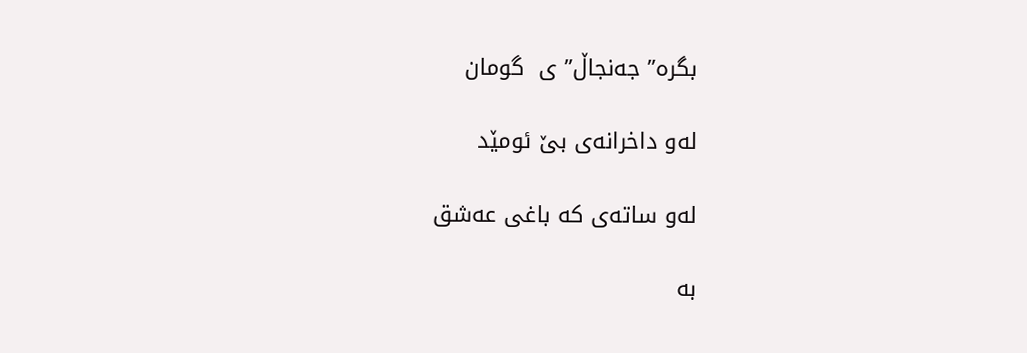بگرە” جەنجاڵ” ی  گومان

لەو داخرانەی بێ ئومێد

لەو ساتەی کە باغی عەشق

بە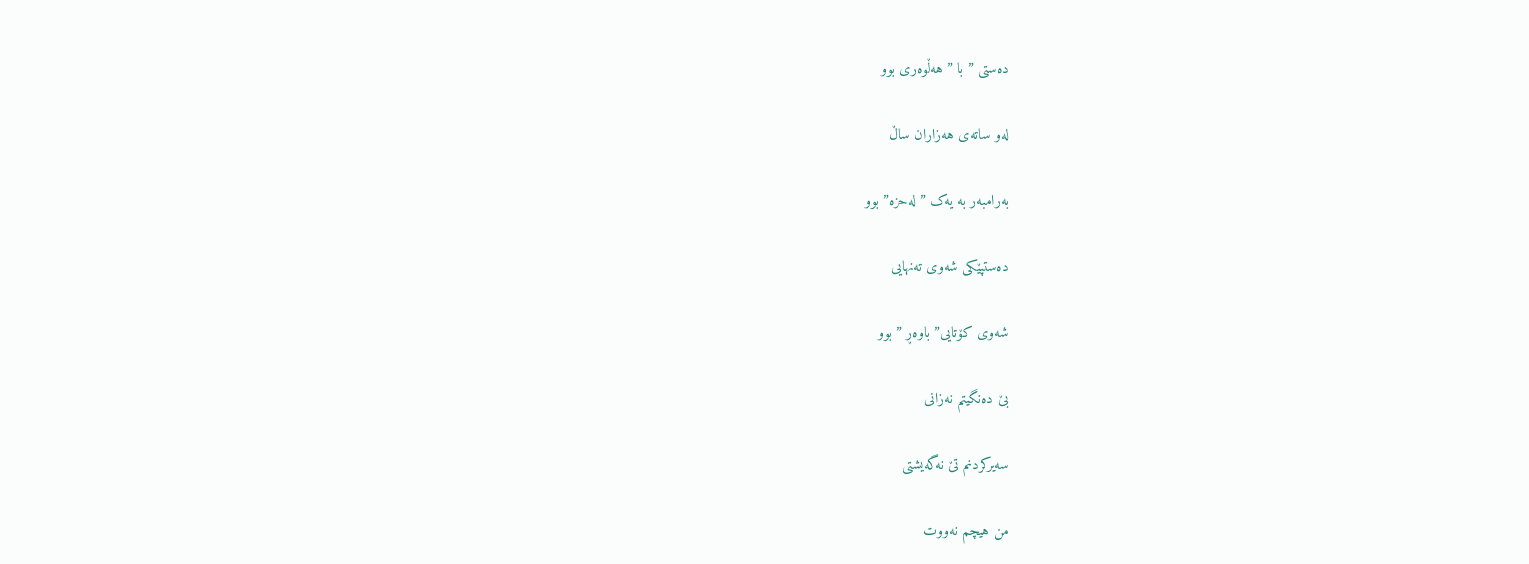دەستی ” با ” هەڵوەری بوو

لەو ساتەی هەزاران ساڵ

بەرامبەر بە یەک ” لەحزە” بوو

دەستپێکی شەوی تەنهایی

شەوی کۆتایی” باوەڕ ” بوو

بێ دەنگیتم نەزانی

سەیرکردنم تێ نەگەیشتی

من هیچم نەووت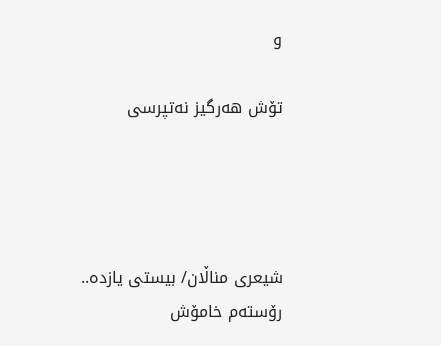و

تۆش هەرگیز نەتپرسی




شیعری مناڵان/ بیستی یازدە.. رۆستەم خامۆش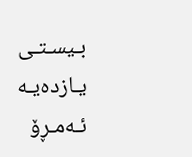بـیسـتـی یـازده‌یـه‌ ئـه‌مـڕۆ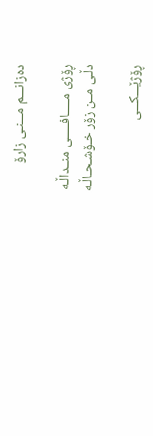ده‌زانـــم مـــنـی زارۆ

ڕۆژی مـــــافـــــی منــداڵـه‌
دڵـی مــن زۆر خـۆشـحـاڵـه‌

ڕۆژێـــكـــی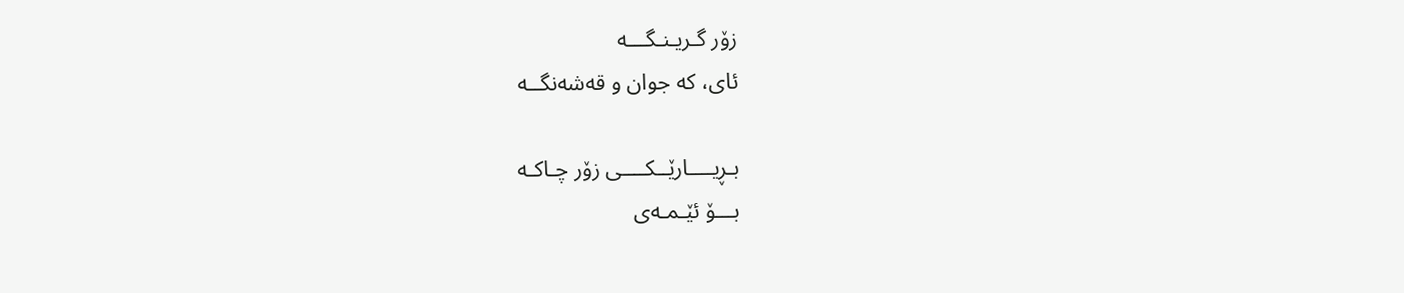زۆر گـریـنـگـــه‌
ئای، كه‌ جوان و قه‌شه‌نگــه‌

بـڕیــــارێــكــــی زۆر چـاكـه‌
بـــۆ ئێـمـه‌ی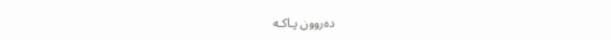ده‌روون پـاكـه‌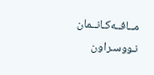مــافــه‌كـانــمان نـووسـراون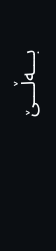بـــه‌ڵـــێ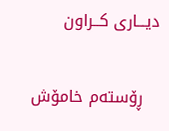دیـــاری كــراون

   ڕۆستەم خامۆش